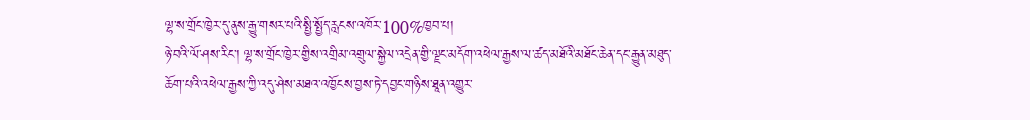ལྷ་ས་གྲོང་ཁྱེར་དུ་ནུས་རྒྱུ་གསར་པའི་སྤྱི་སྤྱོད་རླངས་འཁོར་100%ཁྱབ་པ།
ཉེ་བའི་ལོ་ཤས་རིང་། ལྷ་ས་གྲོང་ཁྱེར་གྱིས་འགྲིམ་འགྲུལ་སྐྱེལ་འདྲེན་གྱི་ལྗང་མདོག་འཕེལ་རྒྱས་ལ་ཚད་མཐོའི་མཐོང་ཆེན་དང་རྒྱུན་མཐུད་ཆོག་པའི་འཕེལ་རྒྱས་ཀྱི་འདུ་ཤེས་མཐའ་འཁྱོངས་བྱས་ཏེ་དབྱང་གཉིས་ཐཱན་འགྱུར་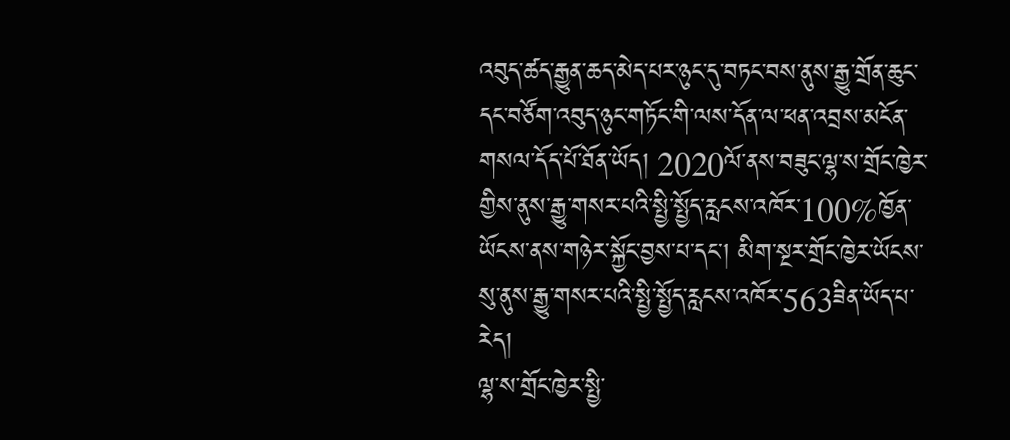འབུད་ཚད་རྒྱུན་ཆད་མེད་པར་ཉུང་དུ་བཏང་བས་ནུས་རྒྱུ་གྲོན་ཆུང་དང་བཙོག་འབུད་ཉུང་གཏོང་གི་ལས་དོན་ལ་ཕན་འབྲས་མངོན་གསལ་དོད་པོ་ཐོན་ཡོད། 2020ལོ་ནས་བཟུང་ལྷ་ས་གྲོང་ཁྱེར་གྱིས་ནུས་རྒྱུ་གསར་པའི་སྤྱི་སྤྱོད་རླངས་འཁོར་100%ཁྱོན་ཡོངས་ནས་གཉེར་སྐྱོང་བྱས་པ་དང་། མིག་སྔར་གྲོང་ཁྱེར་ཡོངས་སུ་ནུས་རྒྱུ་གསར་པའི་སྤྱི་སྤྱོད་རླངས་འཁོར་563ཟིན་ཡོད་པ་རེད།
ལྷ་ས་གྲོང་ཁྱེར་སྤྱི་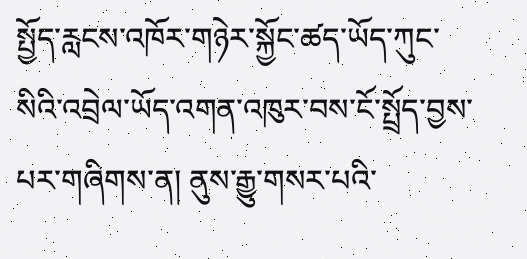སྤྱོད་རླངས་འཁོར་གཉེར་སྐྱོང་ཚད་ཡོད་ཀུང་སིའི་འབྲེལ་ཡོད་འགན་འཁུར་བས་ངོ་སྤྲོད་བྱས་པར་གཞིགས་ན། ནུས་རྒྱུ་གསར་པའི་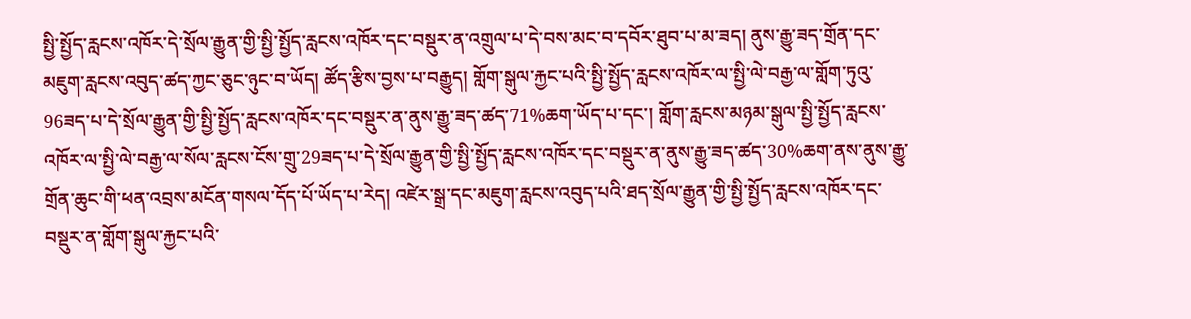སྤྱི་སྤྱོད་རླངས་འཁོར་དེ་སྲོལ་རྒྱུན་གྱི་སྤྱི་སྤྱོད་རླངས་འཁོར་དང་བསྡུར་ན་འགྲུལ་པ་དེ་བས་མང་བ་དབོར་ཐུབ་པ་མ་ཟད། ནུས་རྒྱུ་ཟད་གྲོན་དང་མཇུག་རླངས་འབུད་ཚད་ཀྱང་ཅུང་ཉུང་བ་ཡོད། ཚོད་རྩིས་བྱས་པ་བརྒྱུད། གློག་སྒུལ་རྐྱང་པའི་སྤྱི་སྤྱོད་རླངས་འཁོར་ལ་སྤྱི་ལེ་བརྒྱ་ལ་གློག་ཏུའུ་96ཟད་པ་དེ་སྲོལ་རྒྱུན་གྱི་སྤྱི་སྤྱོད་རླངས་འཁོར་དང་བསྡུར་ན་ནུས་རྒྱུ་ཟད་ཚད་71%ཆག་ཡོད་པ་དང་། གློག་རླངས་མཉམ་སྒུལ་སྤྱི་སྤྱོད་རླངས་འཁོར་ལ་སྤྱི་ལེ་བརྒྱ་ལ་སོལ་རླངས་ངོས་གྲུ་29ཟད་པ་དེ་སྲོལ་རྒྱུན་གྱི་སྤྱི་སྤྱོད་རླངས་འཁོར་དང་བསྡུར་ན་ནུས་རྒྱུ་ཟད་ཚད་30%ཆག་ནས་ནུས་རྒྱུ་གྲོན་ཆུང་གི་ཕན་འབྲས་མངོན་གསལ་དོད་པོ་ཡོད་པ་རེད། འཛེར་སྒྲ་དང་མཇུག་རླངས་འབུད་པའི་ཐད་སྲོལ་རྒྱུན་གྱི་སྤྱི་སྤྱོད་རླངས་འཁོར་དང་བསྡུར་ན་གློག་སྒུལ་རྐྱང་པའི་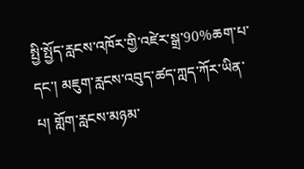སྤྱི་སྤྱོད་རླངས་འཁོར་གྱི་འཛེར་སྒྲ་90%ཆག་པ་དང་། མཇུག་རླངས་འབུད་ཚད་ཀླད་ཀོར་ཡིན་པ། གློག་རླངས་མཉམ་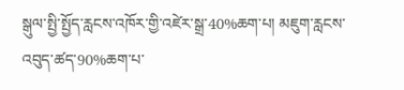སྒུལ་སྤྱི་སྤྱོད་རླངས་འཁོར་གྱི་འཛེར་སྒྲ་40%ཆག་པ། མཇུག་རླངས་འབུད་ཚད་90%ཆག་པ་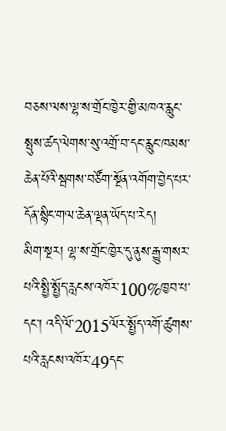བཅས་ལས་ལྷ་ས་གྲོང་ཁྱེར་གྱི་མཁའ་རླུང་སྤུས་ཚད་ལེགས་སུ་འགྲོ་བ་དང་རླུང་ཁམས་ཆེན་པོའི་སྦགས་བཙོག་སྔོན་འགོག་བྱེད་པར་དོན་སྙིང་གལ་ཆེན་ལྡན་ཡོད་པ་རེད།
མིག་སྔར། ལྷ་ས་གྲོང་ཁྱེར་དུ་ནུས་རྒྱུ་གསར་པའི་སྤྱི་སྤྱོད་རླངས་འཁོར་100%ཁྱབ་པ་དང་། འདི་ལོ་2015ལོར་སྤྱོད་འགོ་ཚུགས་པའི་རླངས་འཁོར་49དང་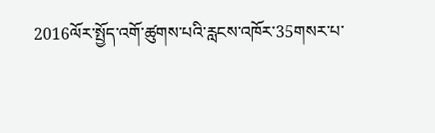2016ལོར་སྤྱོད་འགོ་ཚུགས་པའི་རླངས་འཁོར་35གསར་པ་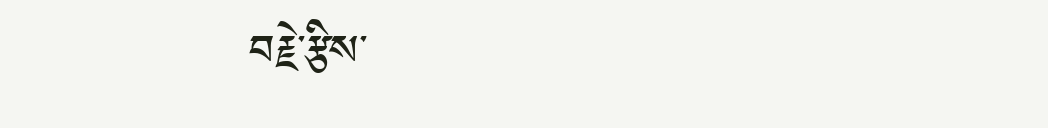བརྗེ་རྩིས་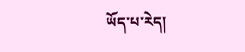ཡོད་པ་རེད།